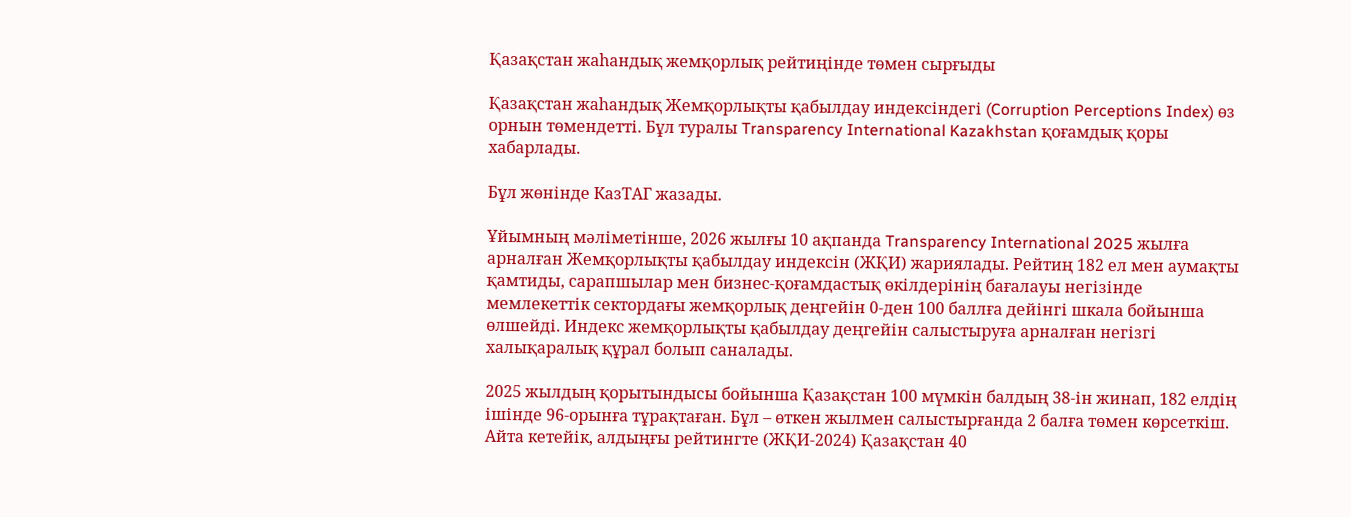Қазақстан жаһандық жемқорлық рейтиңінде төмен сырғыды

Қазақстан жаһандық Жемқорлықты қабылдау индексіндегі (Corruption Perceptions Index) өз орнын төмендетті. Бұл туралы Transparency International Kazakhstan қоғамдық қоры хабарлады.

Бұл жөнінде КазТАГ жазады.

Ұйымның мәліметінше, 2026 жылғы 10 ақпанда Transparency International 2025 жылға арналған Жемқорлықты қабылдау индексін (ЖҚИ) жариялады. Рейтиң 182 ел мен аумақты қамтиды, сарапшылар мен бизнес-қоғамдастық өкілдерінің бағалауы негізінде мемлекеттік сектордағы жемқорлық деңгейін 0-ден 100 баллға дейінгі шкала бойынша өлшейді. Индекс жемқорлықты қабылдау деңгейін салыстыруға арналған негізгі халықаралық құрал болып саналады.

2025 жылдың қорытындысы бойынша Қазақстан 100 мүмкін балдың 38-ін жинап, 182 елдің ішінде 96-орынға тұрақтаған. Бұл – өткен жылмен салыстырғанда 2 балға төмен көрсеткіш. Айта кетейік, алдыңғы рейтингте (ЖҚИ-2024) Қазақстан 40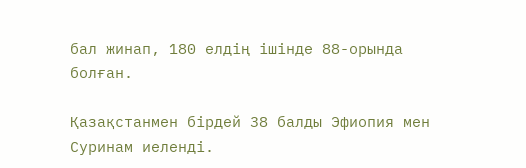бал жинап, 180 елдің ішінде 88-орында болған.

Қазақстанмен бірдей 38 балды Эфиопия мен Суринам иеленді.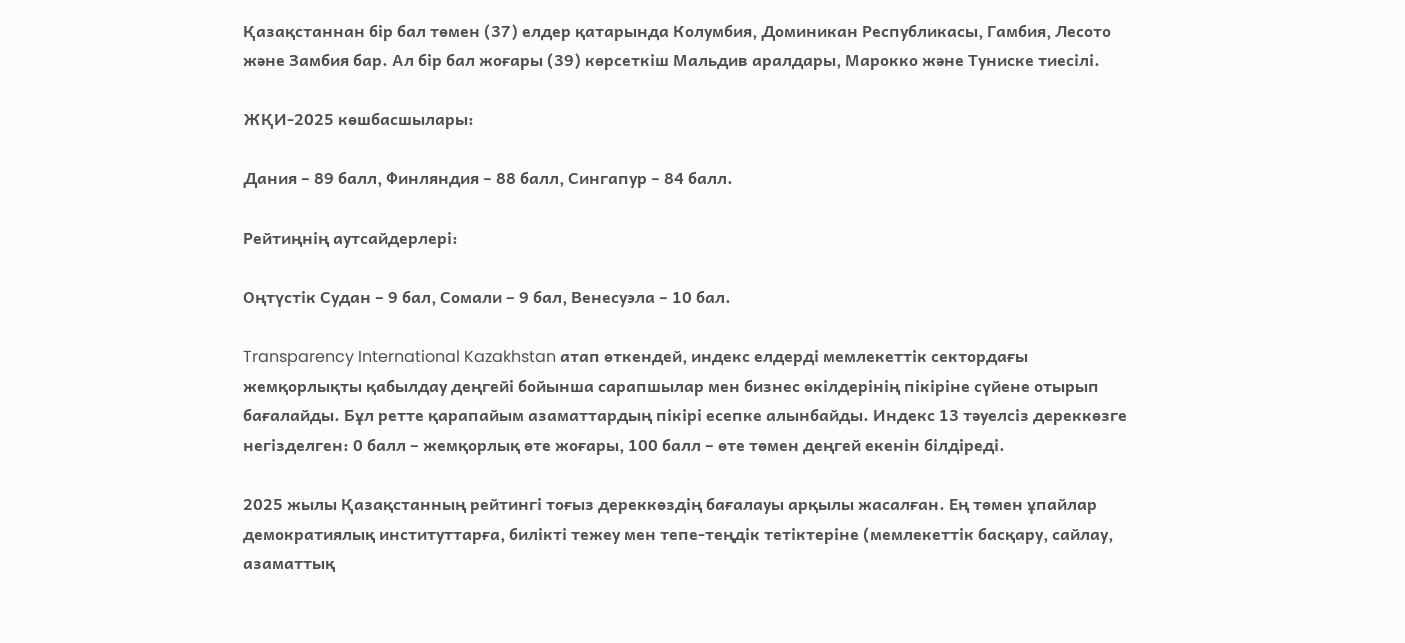Қазақстаннан бір бал төмен (37) елдер қатарында Колумбия, Доминикан Республикасы, Гамбия, Лесото және Замбия бар. Ал бір бал жоғары (39) көрсеткіш Мальдив аралдары, Марокко және Туниске тиесілі.

ЖҚИ-2025 көшбасшылары:

Дания – 89 балл, Финляндия – 88 балл, Сингапур – 84 балл.

Рейтиңнің аутсайдерлері:

Оңтүстік Судан – 9 бал, Сомали – 9 бал, Венесуэла – 10 бал.

Transparency International Kazakhstan атап өткендей, индекс елдерді мемлекеттік сектордағы жемқорлықты қабылдау деңгейі бойынша сарапшылар мен бизнес өкілдерінің пікіріне сүйене отырып бағалайды. Бұл ретте қарапайым азаматтардың пікірі есепке алынбайды. Индекс 13 тәуелсіз дереккөзге негізделген: 0 балл – жемқорлық өте жоғары, 100 балл – өте төмен деңгей екенін білдіреді.

2025 жылы Қазақстанның рейтингі тоғыз дереккөздің бағалауы арқылы жасалған. Ең төмен ұпайлар демократиялық институттарға, билікті тежеу мен тепе-теңдік тетіктеріне (мемлекеттік басқару, сайлау, азаматтық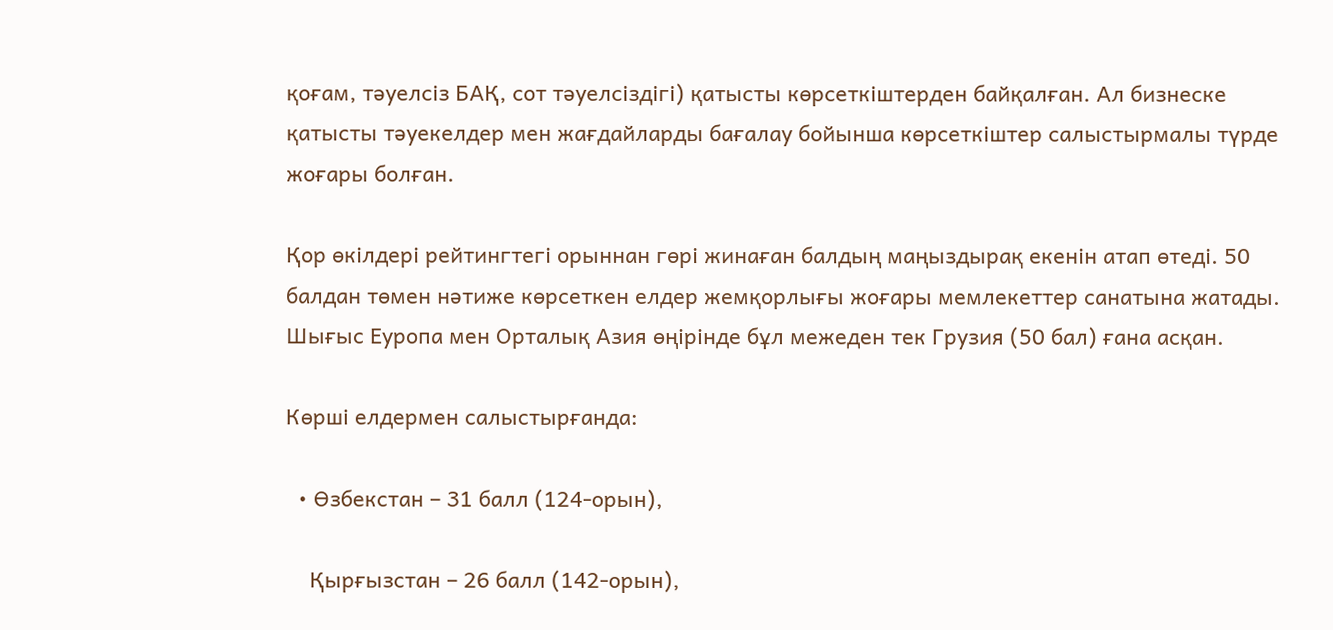қоғам, тәуелсіз БАҚ, сот тәуелсіздігі) қатысты көрсеткіштерден байқалған. Ал бизнеске қатысты тәуекелдер мен жағдайларды бағалау бойынша көрсеткіштер салыстырмалы түрде жоғары болған.

Қор өкілдері рейтингтегі орыннан гөрі жинаған балдың маңыздырақ екенін атап өтеді. 50 балдан төмен нәтиже көрсеткен елдер жемқорлығы жоғары мемлекеттер санатына жатады. Шығыс Еуропа мен Орталық Азия өңірінде бұл межеден тек Грузия (50 бал) ғана асқан.

Көрші елдермен салыстырғанда:

  • Өзбекстан – 31 балл (124-орын),

    Қырғызстан – 26 балл (142-орын),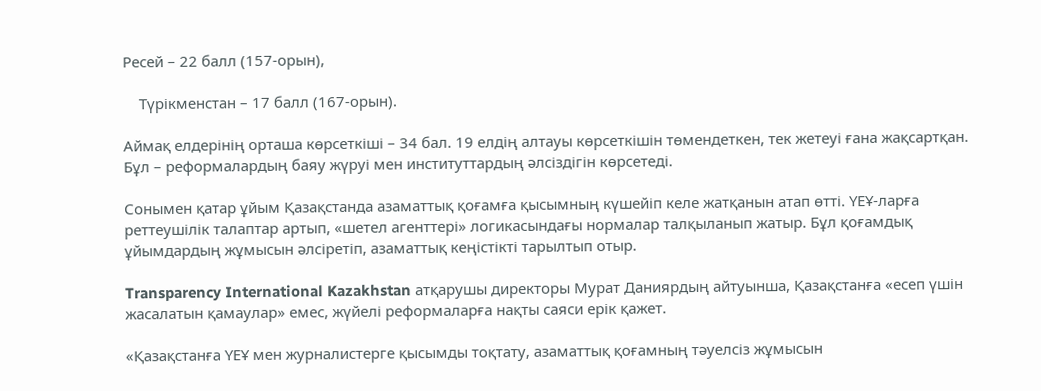Ресей – 22 балл (157-орын),

    Түрікменстан – 17 балл (167-орын).

Аймақ елдерінің орташа көрсеткіші – 34 бал. 19 елдің алтауы көрсеткішін төмендеткен, тек жетеуі ғана жақсартқан. Бұл – реформалардың баяу жүруі мен институттардың әлсіздігін көрсетеді.

Сонымен қатар ұйым Қазақстанда азаматтық қоғамға қысымның күшейіп келе жатқанын атап өтті. ҮЕҰ-ларға реттеушілік талаптар артып, «шетел агенттері» логикасындағы нормалар талқыланып жатыр. Бұл қоғамдық ұйымдардың жұмысын әлсіретіп, азаматтық кеңістікті тарылтып отыр.

Transparency International Kazakhstan атқарушы директоры Мурат Даниярдың айтуынша, Қазақстанға «есеп үшін жасалатын қамаулар» емес, жүйелі реформаларға нақты саяси ерік қажет.

«Қазақстанға ҮЕҰ мен журналистерге қысымды тоқтату, азаматтық қоғамның тәуелсіз жұмысын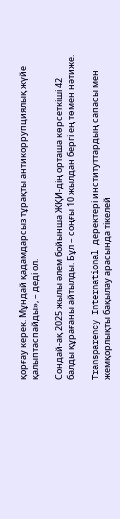қорғау керек. Мұндай қадамдарсыз тұрақты антикоррупциялық жүйе қалыптаспайды», – деді ол.

Сондай-ақ 2025 жылы әлем бойынша ЖҚИ-дің орташа көрсеткіші 42 балды құрағаны айтылды. Бұл – соңғы 10 жылдан бергі ең төмен нәтиже.

Transparency International деректері институттардың сапасы мен жемқорлықты бақылау арасында тікелей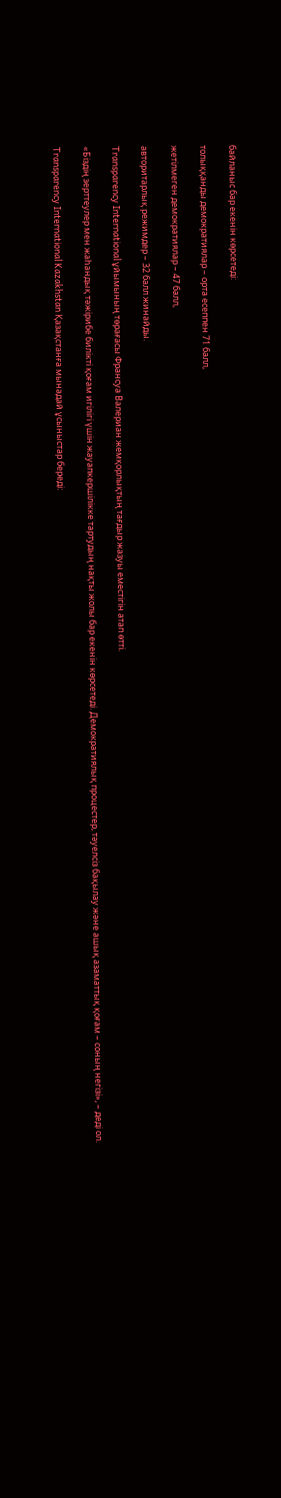байланыс бар екенін көрсетеді:

толыққанды демократиялар – орта есеппен 71 балл,

жетілмеген демократиялар – 47 балл,

авторитарлық режимдер – 32 балл жинайды.

Transparency International ұйымының төрағасы Франсуа Валериан жемқорлықтың тағдыр жазуы еместігін атап өтті.

«Біздің зерттеулер мен жаһандық тәжірибе билікті қоғам игілігі үшін жауапкершілікке тартудың нақты жолы бар екенін көрсетеді. Демократиялық процестер, тәуелсіз бақылау және ашық азаматтық қоғам – соның негізі», – деді ол.

Transparency International Kazakhstan Қазақстанға мынадай ұсыныстар береді: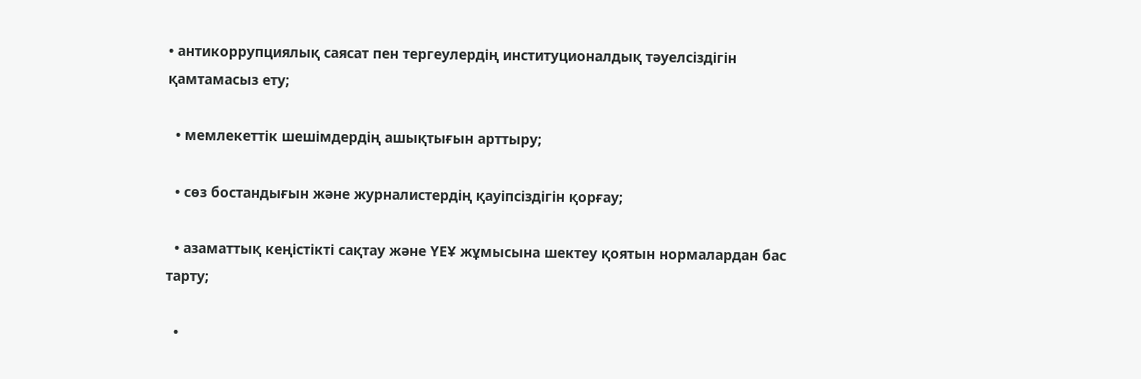• антикоррупциялық саясат пен тергеулердің институционалдық тәуелсіздігін қамтамасыз ету;

  • мемлекеттік шешімдердің ашықтығын арттыру;

  • сөз бостандығын және журналистердің қауіпсіздігін қорғау;

  • азаматтық кеңістікті сақтау және ҮЕҰ жұмысына шектеу қоятын нормалардан бас тарту;

  •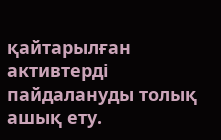қайтарылған активтерді пайдалануды толық ашық ету.